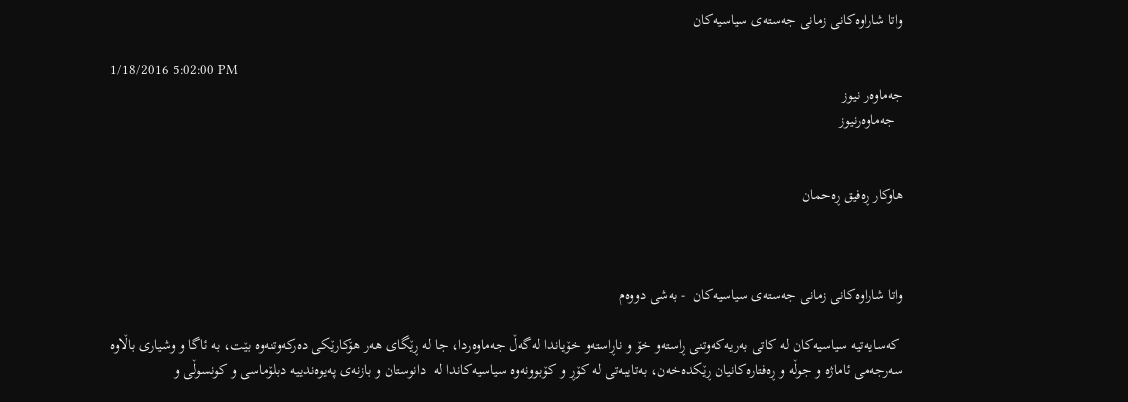واتا شاراوه‌کانى زمانى جه‌سته‌ى سیاسیه‌کان

1/18/2016 5:02:00 PM
جەماوەر نیوز
  جه‌ماوه‌رنیوز


هاوکار ڕه‌فیق ڕه‌حمان



واتا شاراوه‌کانى زمانى جه‌سته‌ى سیاسیه‌کان  - به‌شى دووه‌م

 که‌سایه‌تیه‌ سیاسیه‌کان له‌ کاتى به‌ریه‌که‌وتنى ڕاسته‌و خۆ و ناڕاسته‌و خۆیاندا له‌گه‌ڵ جه‌ماوه‌ردا، جا له‌ ڕێگاى هه‌ر هۆکارێکى ده‌رکه‌وتنه‌وه‌ بێت، به‌ ئاگا و وشیارى باڵاوه‌ سه‌رجه‌مى ئاماژه‌ و جوڵه‌ و ڕه‌فتاره‌کانیان ڕێکده‌خه‌ن، به‌تایبه‌تى له‌ کۆڕ و کۆبوونه‌وه‌ سیاسیه‌کاندا له‌  دانوستان و بازنه‌ى په‌یوه‌ندییه‌ دبلۆماسى و کونسوڵى و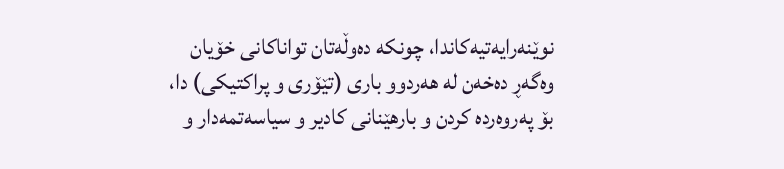نوێنه‌رایه‌تیه‌کاندا، چونکه‌ ده‌وڵه‌تان تواناکانى خۆیان وه‌گه‌ڕ ده‌خه‌ن له‌ هه‌ردوو بارى (تێۆرى و پراکتیکی) دا، بۆ په‌روه‌رده‌ کردن و بارهێنانى کادیر و سیاسه‌تمه‌دار و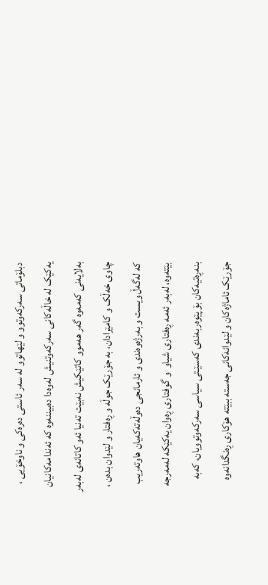دبلۆماتى سه‌رکه‌وتوو و لێهاتوو له‌ سه‌ر ئاستى ده‌ره‌کى و ناوخۆیى ، یه‌کێک له‌ خاڵه‌کانى سه‌رکه‌وتنیش له‌وه‌دا ده‌بیننه‌وه‌ که‌ ئه‌ندامه‌کانیان به‌لایه‌نى که‌مه‌وه‌ گه‌ر هه‌موو کاتێکیش نه‌بێت ته‌نیا ئه‌و کاتانه‌ى له‌به‌ر چاوى خه‌ڵک و کامێرادان، به‌ جۆرێک جوڵه‌ و ڕه‌فتار و لێدوان بده‌ن ، که‌ له‌گه‌ڵ ویست و به‌رژه‌وه‌ندى و ئارمانجى ده‌وڵه‌ته‌که‌یان هاوته‌ریب بێته‌وه‌، له‌به‌ر ئه‌مه‌ ڕه‌فتارى شیاو  و گوفتارى ڕه‌وان یه‌کێکه‌ له‌مه‌رجه‌ بنه‌ڕه‌تیه‌کان بۆ پێوه‌ربه‌ندى که‌سێـتى سیاسی سه‌رکه‌وتوویان، که‌به‌ جۆرێک ئاماژه‌کان و لێدوانه‌کانى جه‌سته‌ ببێته‌ هۆکارى ڕه‌نگدانه‌وه‌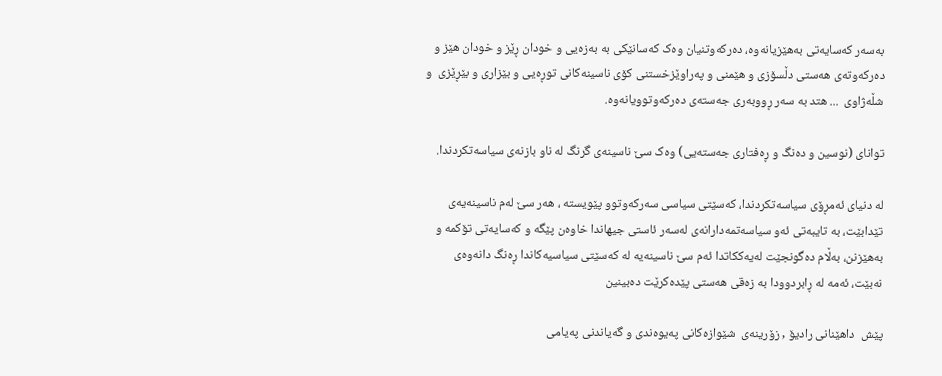به‌سه‌ر که‌سایه‌تى به‌هێزیانه‌وه‌، ده‌رکه‌وتنیان وه‌ک که‌سانێکى به‌ به‌زه‌یى و خودان ڕێز و خودان هێز و ده‌رکه‌وته‌ى هه‌ستى دڵسۆزى و هێمنى و په‌راوێزخستنى کۆى ناسینه‌کانى توڕه‌یى و بێزارى و بێڕێزى  و شڵه‌ژاوى  ... هتد به‌ سه‌ر ڕووبه‌رى جه‌سته‌ی ده‌رکه‌وتوویانه‌وه‌.

تواناى (نوسین و ده‌نگ و ڕه‌فتارى جه‌سته‌یى) وه‌ک سێ ناسینه‌ى گرنگ له‌ ناو بازنه‌ى سیاسه‌تکردندا.

له‌ دنیاى ئه‌مڕۆى سیاسه‌تکردندا، که‌سێتى سیاسى سه‌رکه‌وتوو پێویسته‌ ، هه‌ر سێ له‌م ناسینه‌یه‌ى تێدابێت، به‌ تایبه‌تى ئه‌و سیاسه‌تمه‌دارانه‌ى له‌سه‌ر ئاستى جیهاندا خاوه‌ن پێگه‌ و که‌سایه‌تى تۆکمه‌ و به‌هێزنن، به‌ڵام ده‌گونجێت له‌یه‌ککاتدا ئه‌م سێ ناسینه‌یه‌ له‌ که‌سێتى سیاسیه‌کاندا ڕه‌نگ دانه‌وه‌ى نه‌بێت، ئه‌مه‌ له‌ ڕابردوودا به‌ زه‌قى هه‌ستى پێده‌کرێت ده‌بینین

پێش  داهێنانی رادیۆ , زۆرینه‌ی  شێوازه‌کانی په‌یوه‌ندی و گه‌یاندنى په‌یامى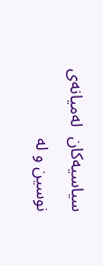سیاسیه‌کان  له‌میانه‌ی  نوسین و له‌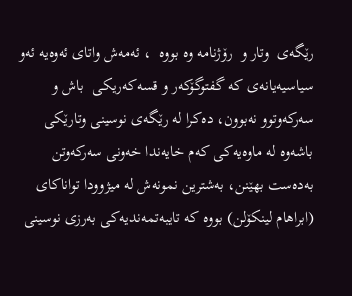رێگه‌ی  وتار و  رۆژنامه‌ وه‌ بووه‌  ، ئه‌مه‌ش واتای ئه‌وه‌یه‌ ئه‌و سیاسیه‌یانه‌ى که‌ گفتوگۆکه‌ر و قسه‌که‌ریکی  باش و  سه‌رکه‌وتوو نه‌بوون، ده‌کرا له‌ رێگه‌ی نوسینی وتارێکی باشه‌وه‌ له‌ ماوه‌یه‌کى که‌م خایه‌ندا خه‌ونى سه‌رکه‌وتن به‌ده‌ست بهێنن، به‌شترین نمونه‌ش له‌ میژوودا تواناکاى (ابراهام لینکۆلن) بووه‌ که‌ تایبه‌تمه‌ندیه‌کى به‌رزى نوسینى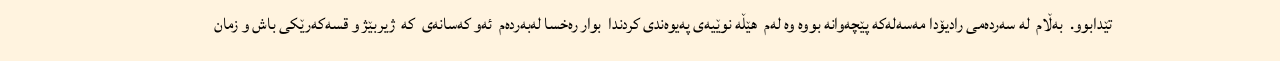تێدابوو.  به‌ڵام  له‌ سه‌رده‌می رادیۆدا مه‌سه‌له‌که‌ پێچه‌وانه‌ بووه‌ وه‌ له‌م  هێڵه‌ نوێیه‌ى په‌یوه‌ندى کردندا  بوار ره‌خسا له‌به‌رده‌م  ئه‌و که‌سانه‌ی  که‌  ژیربێژ و قسه‌که‌رێکى باش و زمان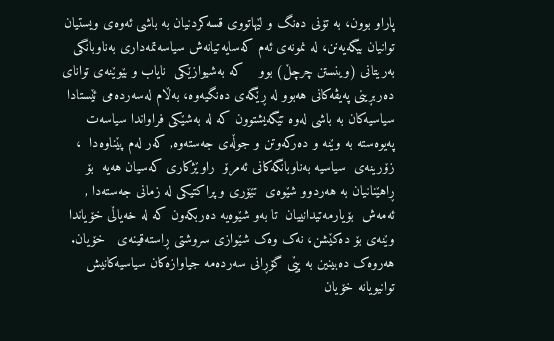پاراو بوون، به‌ تۆنى ده‌نگ و لێهاتووى قسه‌کردنیان به‌ باشى ئه‌وه‌ى ویستیان توانیان بیگه‌یه‌نن، له‌ نمونه‌ى ئه‌م که‌سایه‌تیانه‌ش سیاسه‌تمه‌دارى به‌ناوبانگى به‌ریتانى (وینستن چرچڵ) بوو    که‌ به‌شیوازێکی  نایاب و بێوێنه‌ى تواناى ده‌ربڕینى په‌یڤه‌کانى هه‌بوو له‌ ڕێگه‌ى ده‌نگیه‌وه‌، به‌ڵام له‌سه‌رده‌می ئێستادا سیاسیه‌کان به‌ باشى له‌وه‌ تێگه‌یشتوون که‌ له‌ به‌شێکى فراواندا سیاسه‌ت په‌یوه‌سته‌ به‌ وێنه‌ و ده‌رکه‌وتن و جوڵه‌ى جه‌سته‌وه‌, که‌ر له‌م پێناوه‌دا  ، زۆرینه‌ی  سیاسیه‌ به‌ناوبانگه‌کانی ئه‌مرۆ  راوێژکاری که‌سیان هه‌یه‌  بۆ ڕاهێنانیان به‌ هه‌ردوو شێوه‌ى  تێۆرى و پراکتیکى له‌ زمانی جه‌سته‌دا ,  ئه‌مه‌ش  بۆیارمه‌تیدانییان  تا به‌و شێوه‌یه‌ ده‌ربکه‌ون که‌ له‌ خه‌یاڵى خۆیاندا وێنه‌ى بۆ ده‌کێشن، نه‌ک وه‌ک شێوازى سروشتى ڕاسته‌قینه‌ى   خۆیان. هه‌روه‌ک ده‌بینین به‌ پێى گۆڕانى سه‌رده‌مه‌ جیاوازه‌کان سیاسیه‌کانیش توانیویانه‌ خۆیان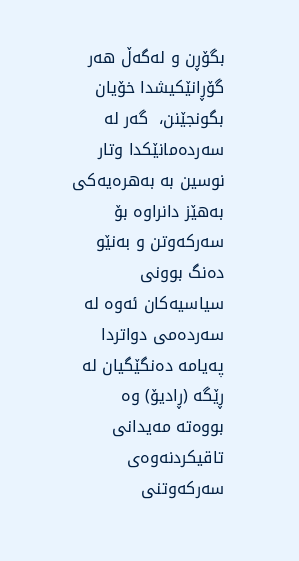بگۆڕن و له‌گه‌ڵ هه‌ر گۆڕانێکیشدا خۆیان بگونجێنن،  گه‌ر له‌ سه‌رده‌مانێکدا وتار نوسین به‌ به‌هره‌یه‌کى به‌هێز دانراوه‌ بۆ سه‌رکه‌وتن و به‌نێو ده‌نگ بوونى سیاسیه‌کان ئه‌وه‌ له‌ سه‌رده‌مى دواتردا په‌یامه‌ ده‌نگێگیان له‌ ڕێگه‌ (ڕادیۆ) وه‌ بووه‌ته‌ مه‌یدانى تاقیکردنه‌وه‌ى سه‌رکه‌وتنى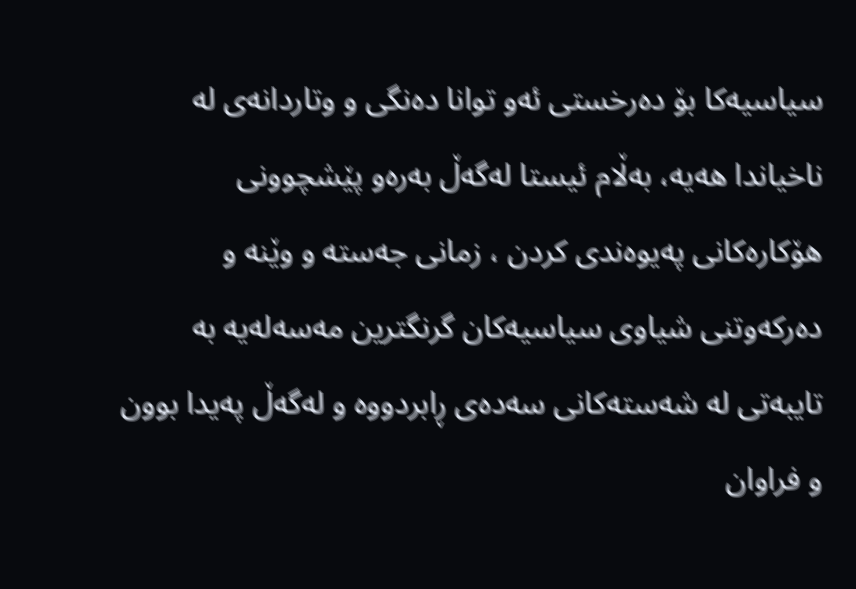سیاسیه‌کا بۆ ده‌رخستى ئه‌و توانا ده‌نگى و وتاردانه‌ى له‌ ناخیاندا هه‌یه‌، به‌ڵام ئیستا له‌گه‌ڵ به‌ره‌و پێشچوونى هۆکاره‌کانى په‌یوه‌ندى کردن ، زمانى جه‌سته‌ و وێنه‌ و ده‌رکه‌وتنى شیاوى سیاسیه‌کان گرنگترین مه‌سه‌له‌یه‌ به‌ تایبه‌تى له‌ شه‌سته‌کانى سه‌ده‌ى ڕابردووه‌ و له‌گه‌ڵ په‌یدا بوون و فراوان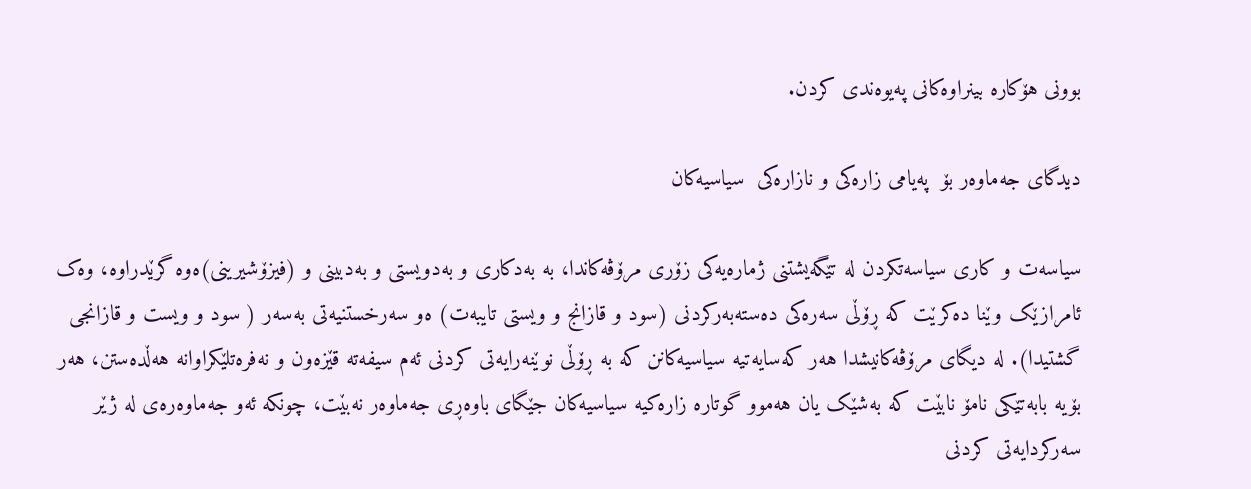بوونى هۆکاره‌ بینراوه‌کانى په‌یوه‌ندى کردن.

دیدگاى جه‌ماوه‌ر بۆ  په‌یامى زاره‌کى و نازاره‌کى  سیاسیه‌کان

سیاسه‌ت و کارى سیاسه‌تکردن له‌ تێگه‌یشتنى ژماره‌یه‌کى زۆرى مرۆڤه‌کاندا، به‌ به‌دکارى و به‌دویستى و به‌دبینى و (فیزۆشیرینى)ه‌وه‌ گرێدراوه‌، وه‌ک ئامرازێک وێنا ده‌کرێت که‌ ڕۆڵى سه‌ره‌کى ده‌سته‌به‌رکردنى (سود و قازانج و ویستى تایبه‌ت) ه‌و سه‌رخستنیه‌تى به‌سه‌ر ( سود و ویست و قازانجى گشتیدا). له‌ دیگاى مرۆڤه‌کانیشدا هه‌ر که‌سایه‌تیه‌ سیاسیه‌کانن که‌ به‌ ڕۆڵى نوێنه‌رایه‌تى کردنى ئه‌م سیفه‌ته‌ قێزه‌ون و نه‌فره‌تلێکراوانه‌ هه‌ڵده‌ستن، هه‌ر بۆیه‌ بابه‌تێکى نامۆ نابێت که‌ به‌شێک یان هه‌موو گوتاره‌ زاره‌کیه‌ سیاسیه‌کان جێگاى باوه‌ڕى جه‌ماوه‌ر نه‌بێت، چونکه‌ ئه‌و جه‌ماوه‌ره‌ى له‌ ژێر سه‌رکردایه‌تى کردنى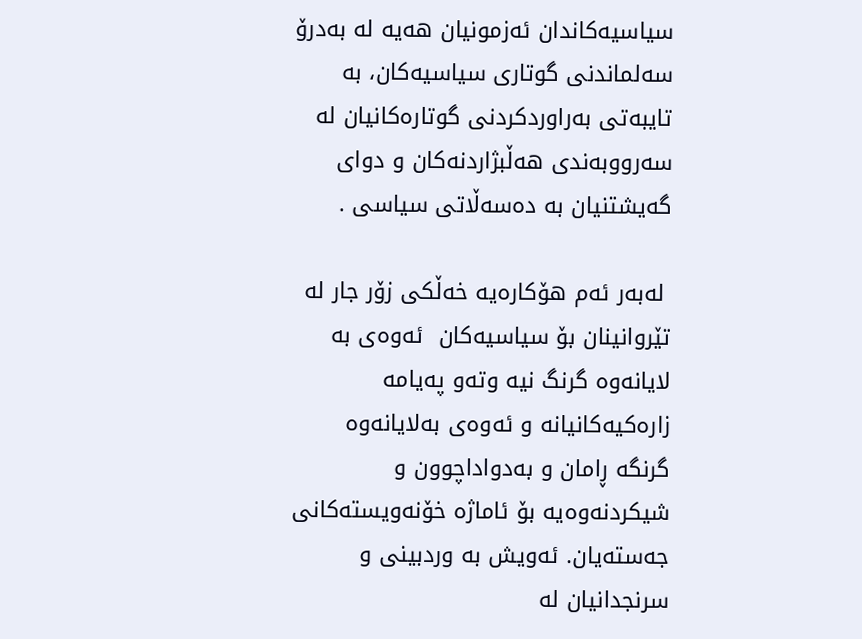سیاسیه‌کاندان ئه‌زمونیان هه‌یه‌ له‌ به‌درۆ سه‌لماندنى گوتارى سیاسیه‌کان، به‌ تایبه‌تى به‌راوردکردنى گوتاره‌کانیان له‌ سه‌رووبه‌ندى هه‌ڵبژاردنه‌کان و دواى گه‌یشتنیان به‌ ده‌سه‌ڵاتى سیاسى .

 له‌به‌ر ئه‌م هۆکاره‌یه‌ خه‌ڵکى زۆر جار له‌ تێروانینان بۆ سیاسیه‌کان  ئه‌وه‌ى به‌ لایانه‌وه‌ گرنگ نیه‌ وته‌و په‌یامه‌ زاره‌کیه‌کانیانه‌ و ئه‌وه‌ى به‌لایانه‌وه‌ گرنگه‌ ڕامان و به‌دواداچوون و شیکردنه‌وه‌یه‌ بۆ ئاماژه‌ خۆنه‌ویسته‌کانى جه‌سته‌یان. ئه‌ویش به‌ وردبینى و سرنجدانیان له‌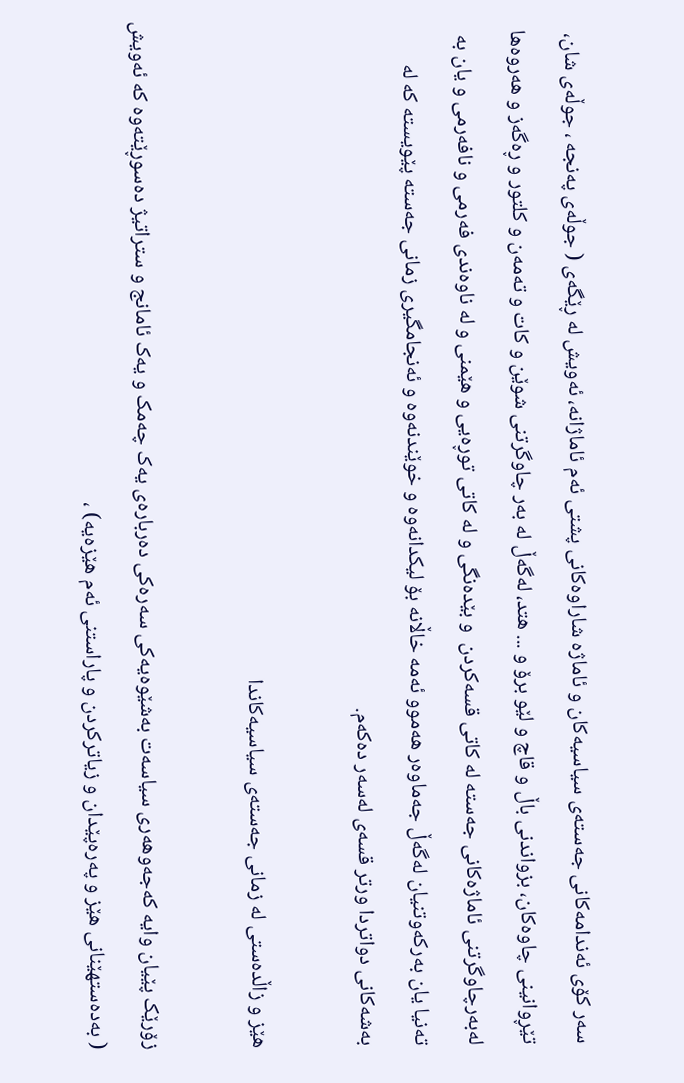سه‌ر کۆى ئه‌ندامه‌کانى جه‌سته‌ى سیاسیه‌کان و ئاماژه‌ شاراوه‌کانى پشتى ئه‌م ئاماژانه‌، ئه‌ویش له‌ ڕێگه‌ى ( جوڵه‌ى په‌نجه‌ ، جوڵه‌ى شان، تێڕوانینى چاوه‌کان، بزواندنى باڵ و قاچ و لێو برۆ و ... هتد، له‌گه‌ڵ له‌ به‌ر چاوگرتنى شوێن و کات و ته‌مه‌ن و کلتور و ڕه‌گه‌ز و هه‌روه‌ها له‌به‌رچاوگرتنى ئاماژه‌کانى جه‌سته‌ له‌ کاتى قسه‌کردن  و بێده‌نگى و له‌ کاتى توڕه‌یى و هێمنى و له‌ ناوه‌ندى فه‌رمى و نافه‌رمى و یان به‌ ته‌نیا یان به‌رکه‌وتنیان له‌گه‌ڵ جه‌ماوه‌ر هه‌موو ئه‌مه‌ خاڵانه‌ بۆ لیکدانه‌وه‌ و خوێندنه‌وه‌ و ئه‌نجامگیرى زمانى جه‌سته‌ پێویسته‌ که‌ له‌ به‌شه‌کانى دواتردا ورتر قسه‌ى له‌سه‌ر ده‌که‌م.

هێز و زاڵده‌ستى له‌ زمانى جه‌سته‌ى سیاسیه‌کاندا

زۆرێک پێیان وایه‌ که‌جه‌وهه‌رى سیاسه‌ت به‌شێوه‌یه‌کى سه‌ره‌کى ده‌رباره‌ى یه‌ک چه‌مک و یه‌ک ئامانج و ستراتیژ ده‌سوڕێته‌وه‌ که‌ ئه‌ویش ( به‌ده‌ستهێنانى هێز و په‌ره‌پێدان و زیاترکردن و پاراستنى ئه‌م هێزه‌یه‌) ،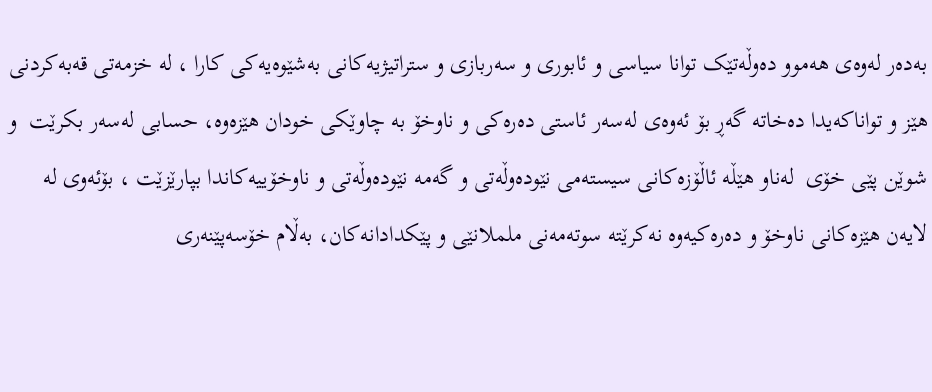به‌ده‌ر له‌وه‌ى هه‌موو ده‌وڵه‌تێک توانا سیاسى و ئابورى و سه‌ربازى و ستراتیژیه‌کانى به‌شێوه‌یه‌کى کارا ، له‌ خزمه‌تى قه‌به‌کردنى هێز و تواناکه‌یدا ده‌خاته‌ گه‌ڕ بۆ ئه‌وه‌ى له‌سه‌ر ئاستى ده‌ره‌کى و ناوخۆ به‌ چاوێکى خودان هێزه‌وه‌، حسابى له‌سه‌ر بکرێت  و شوێن پێى خۆى  له‌ناو هێڵه‌ ئاڵۆزه‌کانى سیسته‌مى نێوده‌وڵه‌تى و گه‌مه‌ نێوده‌وڵه‌تی و ناوخۆییه‌کاندا بپارێزێت ، بۆئه‌وى له‌ لایه‌ن هێزه‌کانى ناوخۆ و ده‌ره‌کیه‌وه‌ نه‌کرێته‌ سوته‌مه‌نى ململانێى و پێکدادانه‌کان، به‌ڵام خۆسه‌پێنه‌رى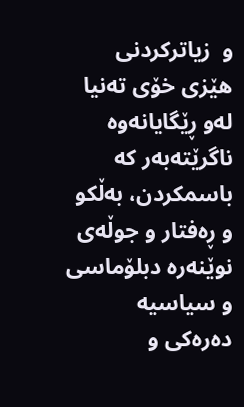و  زیاترکردنى هێزى خۆى ته‌نیا له‌و ڕێگایانه‌وه‌ ناگرێته‌به‌ر که‌ باسمکردن، به‌ڵکو و ڕه‌فتار و جوڵه‌ى نوێنه‌ره‌ دبلۆماسى و سیاسیه‌ ده‌ره‌کى و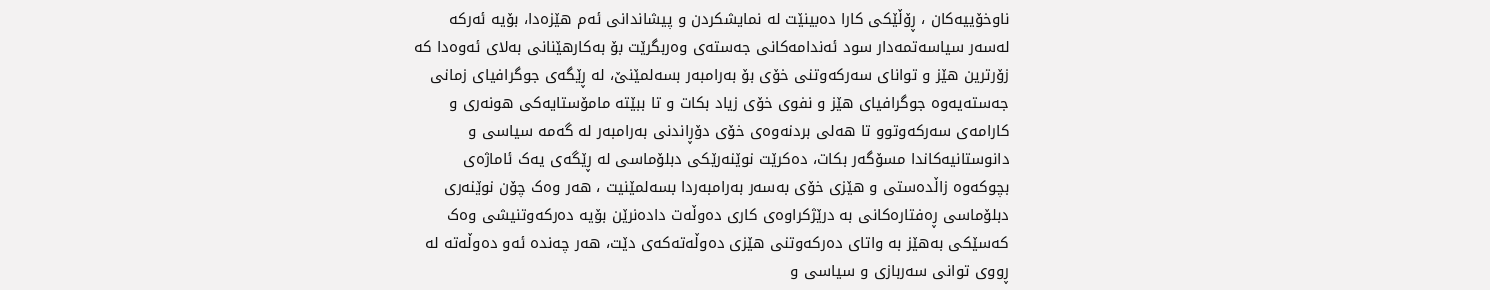ناوخۆییه‌کان ، ڕۆڵێکى کارا ده‌بینێت له‌ نمایشکردن و پیشاندانى ئه‌م هێزه‌دا، بۆیه‌ ئه‌رکه‌ له‌سه‌ر سیاسه‌تمه‌دار سود ئه‌ندامه‌کانى جه‌سته‌ى وه‌ربگرێت بۆ به‌کارهێنانى به‌لاى ئه‌وه‌دا که‌ زۆرترین هێز و تواناى سه‌رکه‌وتنى خۆى بۆ به‌رامبه‌ر بسه‌لمێنێ، له‌ ڕێگه‌ى جوگرافیاى زمانى جه‌سته‌یه‌وه‌ جوگرافیاى هێز و نفوى خۆى زیاد بکات و تا ببێته‌ مامۆستایه‌کى هونه‌رى و کارامه‌ى سه‌رکه‌وتوو تا هه‌لى بردنه‌وه‌ى خۆى دۆڕاندنى به‌رامبه‌ر له‌ گه‌مه‌ سیاسى و دانوستانیه‌کاندا مسۆگه‌ر بکات، ده‌کرێت نوێنه‌رێکى دبلۆماسى له‌ ڕێگه‌ى یه‌ک ئاماژه‌ى بچوکه‌وه‌ زاڵده‌ستى و هێزی خۆى به‌سه‌ر به‌رامبه‌ردا بسه‌لمێنیت ، هه‌ر وه‌ک چۆن نوێنه‌رى دبلۆماسى ڕه‌فتاره‌کانى به‌ درێژکراوه‌ى کارى ده‌وڵه‌ت داده‌نرێن بۆیه‌ ده‌رکه‌وتنیشى وه‌ک که‌سێکى به‌هێز به‌ واتاى ده‌رکه‌وتنى هێزى ده‌وڵه‌ته‌که‌ى دێت، هه‌ر چه‌نده‌ ئه‌و ده‌وڵه‌ته‌ له‌ ڕووى توانى سه‌ربازى و سیاسى و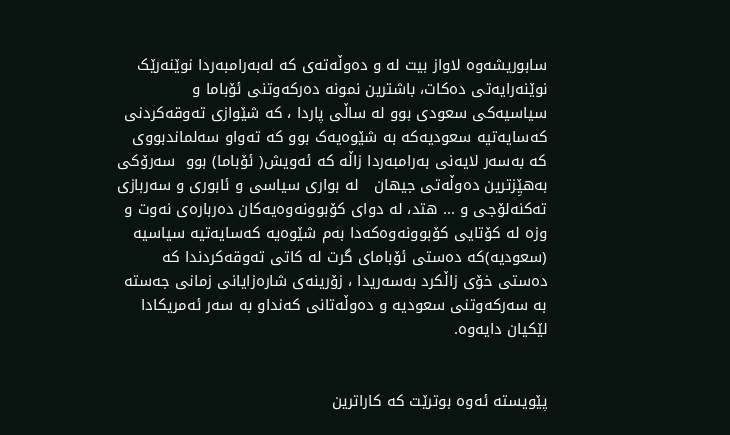سابوریشه‌وه‌ لاواز بیت له‌ و ده‌وڵه‌ته‌ى که‌ له‌به‌رامبه‌ردا نوێنه‌رێک نوێنه‌رایه‌تى ده‌کات، باشترین نمونه‌ ده‌رکه‌وتنى ئۆباما و سیاسیه‌کى سعودى بوو له‌ ساڵى پاردا ، که‌ شێوازى ته‌وقه‌کردنى که‌سایه‌تیه‌ سعودیه‌که‌ به‌ شێوه‌یه‌ک بوو که‌ ته‌واو سه‌لماندبووى که‌ به‌سه‌ر لایه‌نى به‌رامبه‌ردا زاڵه‌ که‌ ئه‌ویش( ئۆباما) بوو  سه‌رۆکى به‌هێِزترین ده‌وڵه‌تى جیهان   له‌ بوارى سیاسى و ئابورى و سه‌ربازى ته‌کنه‌لۆجى و ... هتد، له‌ دواى کۆبوونه‌وه‌یه‌کان ده‌رباره‌ى نه‌وت و وزه‌ له‌ کۆتایى کۆبوونه‌وه‌که‌دا به‌م شێوه‌یه‌ که‌سایه‌تیه‌ سیاسیه‌ (سعودیه‌)که‌ ده‌ستى ئۆباماى گرت له‌ کاتى ته‌وقه‌کردندا که‌ ده‌ستى خۆى زاڵکرد به‌سه‌ریدا ، زۆرینه‌ى شاره‌زایانى زمانى جه‌سته‌ به‌ سه‌رکه‌وتنى سعودیه‌ و ده‌وڵه‌تانى که‌نداو به‌ سه‌ر ئه‌مریکادا لێکیان دایه‌وه‌.


پێویسته‌ ئه‌وه‌ بوترێت که‌ کاراترین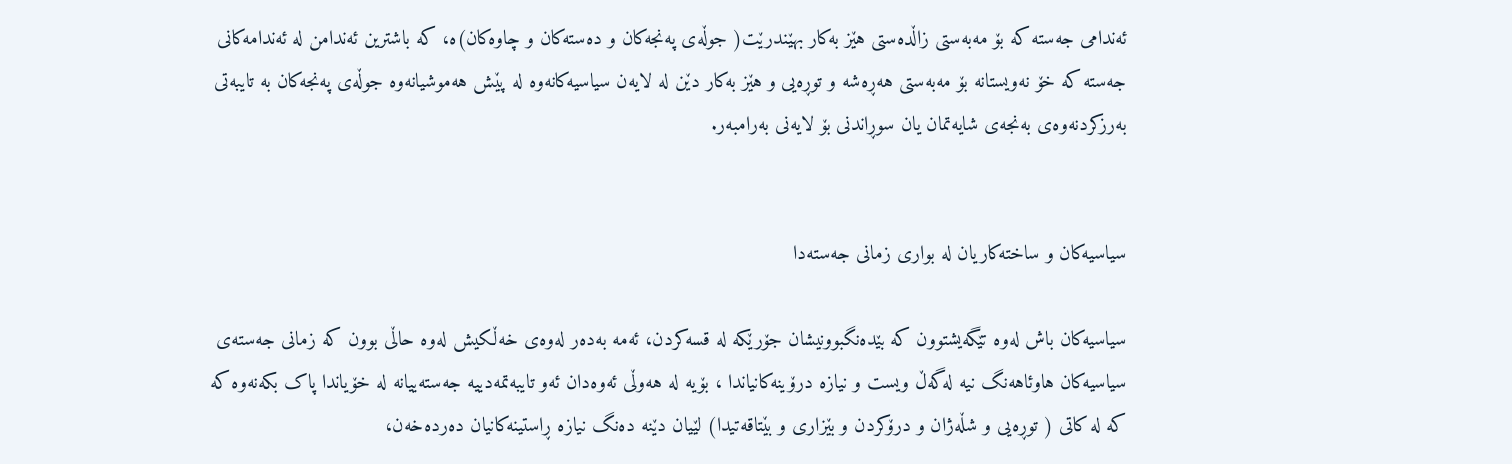ئه‌ندامى جه‌سته‌ که‌ بۆ مه‌به‌ستى زاڵده‌ستى هێز به‌کار بهێندرێت( جوڵه‌ى په‌نجه‌کان و ده‌سته‌کان و چاوه‌کان)ه‌، که‌ باشترین ئه‌ندامن له‌ ئه‌ندامه‌کانى جه‌سته‌ که‌ خۆ نه‌ویستانه‌ بۆ مه‌به‌ستى هه‌ڕه‌شه‌ و توڕه‌یى و هێز به‌کار دێن له‌ لایه‌ن سیاسیه‌کانه‌وه‌ له‌ پێش هه‌موشیانه‌وه‌ جوڵه‌ى په‌نجه‌کان به‌ تایبه‌تى به‌رزکردنه‌وه‌ى به‌نجه‌ى شایه‌تمان یان سوڕاندنى بۆ لایه‌نى به‌رامبه‌ر.


سیاسیه‌کان و ساخته‌کاریان له‌ بوارى زمانى جه‌سته‌دا

سیاسیه‌کان باش له‌وه‌ تێگه‌یشتوون که‌ بێده‌نگبوونیشان جۆرێکه‌ له‌ قسه‌کردن، ئه‌مه‌ به‌ده‌ر له‌وه‌ى خه‌ڵکیش له‌وه‌ حاڵى بوون که‌ زمانى جه‌سته‌ى سیاسیه‌کان هاوئاهه‌نگ نیه‌ له‌گه‌ڵ ویست و نیازه‌ درۆینه‌کانیاندا ، بۆیه‌ له‌ هه‌وڵى ئه‌وه‌دان ئه‌و تایبه‌تمه‌دییه‌ جه‌سته‌ییانه‌ له‌ خۆیاندا پاک بکه‌نه‌وه‌ که‌ که‌ له‌ کاتى ( توڕه‌یى و شڵه‌ژان و درۆکردن و بێزارى و بێتاقه‌تیدا) لێیان دێنه‌ ده‌نگ نیازه‌ ڕاستینه‌کانیان ده‌رده‌خه‌ن،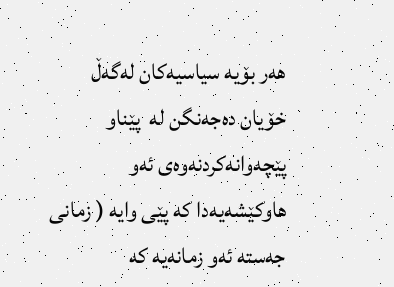هه‌ر بۆیه‌ سیاسیه‌کان له‌گه‌ڵ خۆیان ده‌جه‌نگن له‌  پێناو پێچه‌وانه‌کردنه‌وه‌ى ئه‌و هاوکێشه‌یه‌دا که‌ پێى وایه‌ ( زمانى جه‌سته‌ ئه‌و زمانه‌یه‌ که‌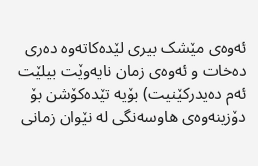ئه‌وه‌ى مێشک بیرى لێده‌کاته‌وه‌ ده‌رى ده‌خات و ئه‌وه‌ى زمان نایه‌وێت بیلێت ئه‌م ده‌یدرکێنیت) بۆیه‌ تێده‌کۆشن بۆ دۆزینه‌وه‌ى هاوسه‌نگى له‌ نێوان زمانى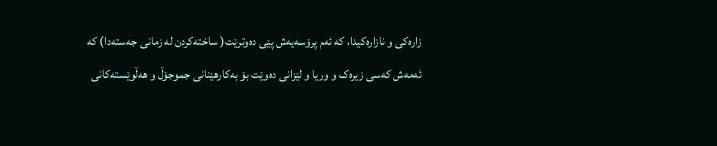زاره‌کى و نازاره‌کیدا، که‌ ئه‌م پرۆسه‌یه‌ش پێى ده‌وترێت( ساخته‌کردن له‌ زمانى جه‌سته‌دا) که‌ ئه‌مه‌ش که‌سى زیره‌ک و وریا و لێزانى ده‌وێت بۆ به‌کارهێنانى جموجۆڵ و هه‌ڵوێسته‌کانى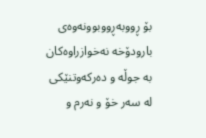بۆ ڕووبه‌ڕووبوونه‌وه‌ى بارودۆخه‌ نه‌خوازراوه‌کان به‌ جوڵه‌ و ده‌رکه‌وتنێکى له‌ سه‌ر خۆ و نه‌رم و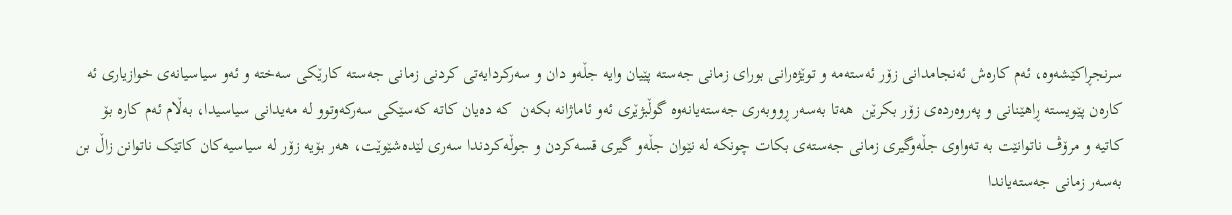سرنجڕاکێشه‌وه‌، ئه‌م کاره‌ش ئه‌نجامدانى زۆر ئه‌سته‌مه‌ و توێژه‌رانى بوراى زمانى جه‌سته‌ پێیان وایه‌ جڵه‌و دان و سه‌رکردایه‌تى کردنى زمانى جه‌سته‌ کارێکى سه‌خته‌ و ئه‌و سیاسیانه‌ى خوازیارى ئه‌ کاره‌ن پێویسته‌ ڕاهێنانى و په‌روه‌رده‌ى زۆر بکرێن  هه‌تا به‌سه‌ر ڕووبه‌رى جه‌سته‌یانه‌وه‌ گوڵبژێرى ئه‌و ئاماژانه‌ بکه‌ن  که‌ ده‌یان کاته‌ که‌سێکى سه‌رکه‌وتوو له‌ مه‌یدانى سیاسیدا، به‌ڵام ئه‌م کاره‌ بۆ کاتیه‌ و مرۆڤ ناتوانێت به‌ ته‌واوى جڵه‌وگیرى زمانى جه‌سته‌ى بکات چونکه‌ له‌ نێوان جڵه‌و گیرى قسه‌کردن و جوڵه‌کردندا سه‌رى لێده‌شێوێت، هه‌ر بۆیه‌ زۆر له‌ سیاسیه‌کان کاتێک ناتوانن زاڵ بن به‌سه‌ر زمانى جه‌سته‌یاندا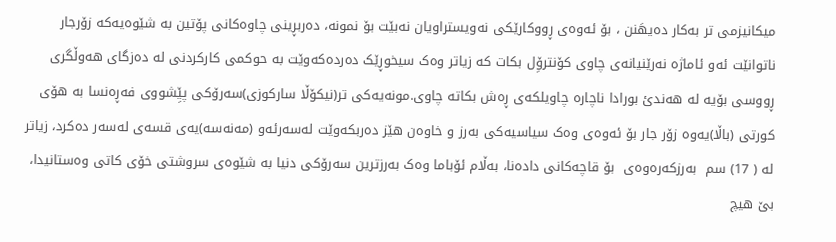میکانیزمى تر به‌کار ده‌یهَنن ، بۆ ئه‌وه‌ى ڕووکارێکى نه‌ویستراویان نه‌بێت بۆ نمونه‌، ده‌ربڕینى چاوه‌کانى پۆتین به‌ شێوه‌یه‌که‌ زۆرجار ناتوانێت ئه‌و ئاماژه‌ نه‌رێنیانه‌ى چاوى کۆنترۆِل بکات که‌ زیاتر وه‌ک سیخوڕێک ده‌رده‌که‌وێت به‌ حوکمى کارکردنى له‌ ده‌زگاى هه‌وڵگرى ڕووسى بۆیه‌ له‌ هه‌ندئ بورادا ناچاره‌ چاویلکه‌ى ڕه‌ش بکاته‌ چاوى.مونه‌یه‌کى تر(نیکۆڵا سارکوزى)سه‌رۆکى پێِشووى فه‌ڕه‌نسا به‌ هۆى کورتى (باڵا)یه‌وه‌ زۆر جار بۆ ئه‌وه‌ى وه‌ک سیاسیه‌کى به‌رز و خاوه‌ن هێز ده‌ربکه‌وێت له‌سه‌رئه‌و (مه‌نه‌سه‌)یه‌ى قسه‌ى له‌سه‌ر ده‌کرد، زیاتر له‌ ( 17) سم  به‌رزکه‌ره‌وه‌ى  بۆ قاچه‌کانى داده‌نا، به‌ڵام ئۆباما وه‌ک به‌رزترین سه‌رۆکى دنیا به‌ شێوه‌ى سروشتى خۆى کاتى وه‌ستانیدا، بێ هیچ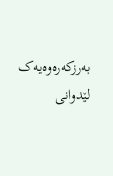به‌رزکه‌ره‌وه‌یه‌ک لێدوانى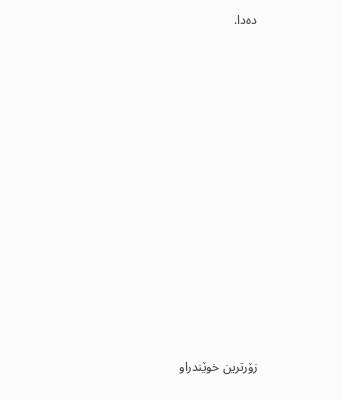ده‌دا.














زۆرترین خوێندراو